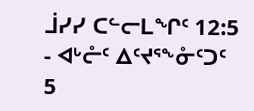ᒨᓯᓯ ᑕᓪᓕᒪᖏᑦ 12:5 - ᐊᒡᓔᑦ ᐃᑦᔪᕐᖕᓁᑦᑐᑦ
5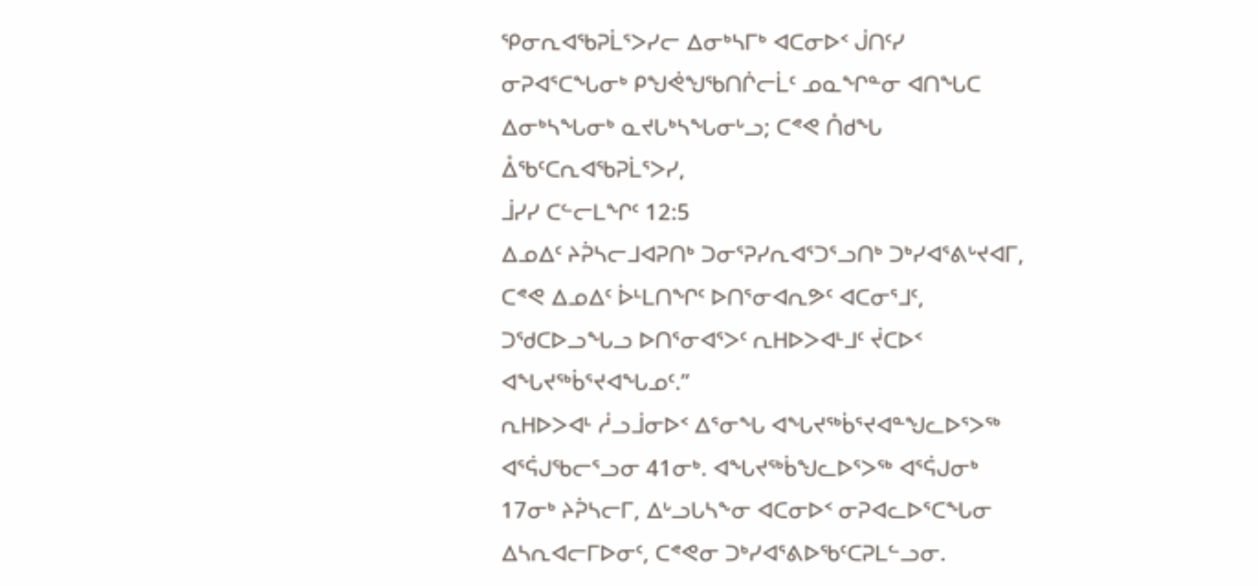ᕿᓂᕆᐊᖃᕈᒫᕐᐳᓯᓕ ᐃᓂᒃᓴᒥᒃ ᐊᑕᓂᐅᑉ ᒎᑎᑦᓯ ᓂᕈᐊᕐᑕᖓᓂᒃ ᑭᖑᕚᖑᖃᑎᒌᓕᒫᑦ ᓄᓇᖏᓐᓂ ᐊᑎᖓᑕ ᐃᓂᒃᓴᖓᓂᒃ ᓇᔪᒐᒃᓴᖓᓂᒡᓗ; ᑕᕝᕙ ᑍᑯᖓ ᐂᖃᑦᑕᕆᐊᖃᕈᒫᕐᐳᓯ,
ᒨᓯᓯ ᑕᓪᓕᒪᖏᑦ 12:5
ᐃᓄᐃᑦ ᔨᕉᓴᓕᒧᐊᕈᑎᒃ ᑐᓂᕐᕈᓯᕆᐊᕐᑐᕐᓗᑎᒃ ᑐᒃᓯᐊᕐᕕᒡᔪᐊᒥ, ᑕᕝᕙ ᐃᓄᐃᑦ ᐆᒻᒪᑎᖏᑦ ᐅᑎᕐᓂᐊᕆᕗᑦ ᐊᑕᓂᕐᒧᑦ, ᑐᖁᑕᐅᓗᖓᓗ ᐅᑎᕐᓂᐊᕐᐳᑦ ᕆᕼᐅᐳᐊᒻᒧᑦ ᔫᑕᐅᑉ ᐊᖓᔪᖅᑳᕐᔪᐊᖓᓄᑦ.”
ᕆᕼᐅᐳᐊᒻ ᓲᓗᒨᓂᐅᑉ ᐃᕐᓂᖓ ᐊᖓᔪᖅᑳᕐᔪᐊᓐᖑᓚᐅᕐᐳᖅ ᐊᕐᕌᒍᖃᓕᕐᓗᓂ 41ᓂᒃ. ᐊᖓᔪᖅᑳᖑᓚᐅᕐᐳᖅ ᐊᕐᕌᒍᓂᒃ 17ᓂᒃ ᔨᕉᓴᓕᒥ, ᐃᒡᓗᒐᓴᖕᓂ ᐊᑕᓂᐅᑉ ᓂᕈᐊᓚᐅᕐᑕᖓᓂ ᐃᓴᕆᐊᓕᒥᐅᓂᑦ, ᑕᕝᕙᓂ ᑐᒃᓯᐊᕐᕕᐅᖃᑦᑕᕈᒪᓪᓗᓂ.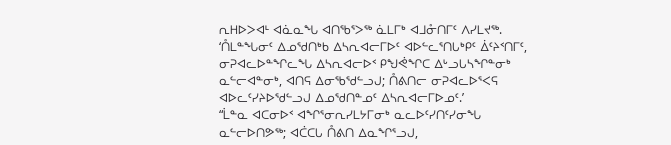ᕆᕼᐅᐳᐊᒻ ᐊᓈᓇᖓ ᐊᑎᖃᕐᐳᖅ ᓈᒪᒥᒃ ᐊᒧᓁᑎᒥᑦ ᐱᓯᒪᔪᖅ.
‘ᑍᒪᓐᖓᓂᑦ ᐃᓄᖁᑎᒃᑲ ᐃᓴᕆᐊᓕᒥᐅᑦ ᐊᐅᓪᓚᕐᑎᒐᒃᑭᑦ ᐄᑦᔨᑉᑎᒥᑦ, ᓂᕈᐊᓚᐅᓐᖏᓚᖓ ᐃᓴᕆᐊᓕᐅᑉ ᑭᖑᕚᖏᑕ ᐃᒡᓗᒐᓴᖏᓐᓂᒃ ᓇᓪᓕᐊᓐᓂᒃ, ᐊᑎᕋ ᐃᓂᖃᖁᓪᓗᒍ; ᑍᕕᑎᓕ ᓂᕈᐊᓚᐅᕐᐸᕋ ᐊᐅᓚᑦᓯᔨᐅᖁᓪᓗᒍ ᐃᓄᖁᑎᓐᓄᑦ ᐃᓴᕆᐊᓕᒥᐅᓄᑦ.’
“ᒫᓐᓇ ᐊᑕᓂᐅᑉ ᐊᖏᕐᓂᕆᓯᒪᔭᒥᓂᒃ ᓇᓚᐅᑦᓯᑎᑦᓯᓂᖓ ᓇᓪᓕᐅᑎᕗᖅ; ᐊᑖᑕᒐ ᑍᕕᑎ ᐃᓇᖏᕐᓗᒍ,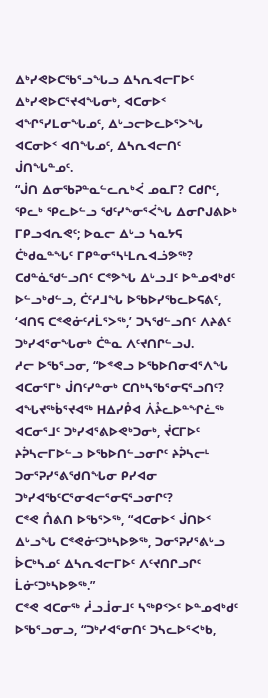ᐃᒃᓯᕙᐅᑕᖃᕐᓗᖓᓗ ᐃᓴᕆᐊᓕᒥᐅᑦ ᐃᒃᓯᕙᐅᑕᕐᔪᐊᖓᓂᒃ, ᐊᑕᓂᐅᑉ ᐊᖏᕐᓯᒪᓂᖓᓄᑦ, ᐃᒡᓗᓕᐅᓚᐅᕐᐳᖓ ᐊᑕᓂᐅᑉ ᐊᑎᖓᓄᑦ, ᐃᓴᕆᐊᓕᑎᑦ ᒎᑎᖓᓐᓄᑦ.
“ᒎᑎ ᐃᓂᖃᕈᓐᓇᓪᓚᕆᒃᐹ ᓄᓇᒥ? ᑕᑯᒋᑦ, ᕿᓚᒃ ᕿᓚᐅᓪᓗ ᖁᑦᓯᖕᓂᕐᐹᖓ ᐃᓂᒋᒍᕕᐅᒃ ᒥᑭᓗᐊᕆᕙᑦ; ᐅᓇᓕ ᐃᒡᓗ ᓴᓇᔭᕋ ᑖᒃᑯᓇᓐᖓᑦ ᒥᑭᓐᓂᕐᓴᒻᒪᕆᐊᓘᕗᖅ?
ᑕᑯᓐᓈᖁᓪᓗᑎᑦ ᑕᕝᕗᖓ ᐃᒡᓗᒧᑦ ᐅᓐᓄᐊᒃᑯᑦ ᐅᓪᓗᒃᑯᓪᓗ, ᑖᑦᓱᒧᖓ ᐅᖃᐅᓯᖃᓚᐅᕋᕕᑦ, ‘ᐊᑎᕋ ᑕᕝᕙᓃᑦᓱᒫᕐᐳᖅ,’ ᑐᓴᖁᓪᓗᑎᑦ ᐱᔨᕕᑦ ᑐᒃᓯᐊᕐᓂᖓᓂᒃ ᑖᓐᓇ ᐱᑦᔪᑎᒋᓪᓗᒍ.
ᓱᓕ ᐅᖃᕐᓗᓂ, “ᐅᕝᕙᓗ ᐅᖃᐅᑎᓂᐊᕐᐱᖓ ᐊᑕᓂᕐᒥᒃ ᒎᑎᑦᓯᓐᓂᒃ ᑕᑎᒃᓴᖃᕐᓂᕋᕐᓗᑎᑦ? ᐊᖓᔪᖅᑳᕐᔪᐊᖅ ᕼᐃᓯᑬᐊ ᐲᔧᓚᐅᓐᖏᓛᖅ ᐊᑕᓂᕐᒧᑦ ᑐᒃᓯᐊᕐᕕᐅᕙᒃᑐᓂᒃ, ᔫᑕᒥᐅᑦ ᔨᕉᓴᓕᒥᐅᓪᓗ ᐅᖃᐅᑎᓪᓗᓂᒋᑦ ᔨᕉᓴᓕᒻ ᑐᓂᕐᕈᓯᕐᕕᖁᑎᖓᓂ ᑭᓯᐊᓂ ᑐᒃᓯᐊᖃᑦᑕᕐᓂᐊᓕᕐᓂᕋᕐᓗᓂᒋᑦ?
ᑕᕝᕙ ᑍᕕᑎ ᐅᖃᕐᐳᖅ, “ᐊᑕᓂᐅᑉ ᒎᑎᐅᑉ ᐃᒡᓗᖓ ᑕᕝᕙᓃᑦᑐᒃᓴᐅᕗᖅ, ᑐᓂᕐᕈᓯᕐᕕᒡᓗ ᐆᑕᒃᓴᓄᑦ ᐃᓴᕆᐊᓕᒥᐅᑦ ᐱᑦᔪᑎᒋᓗᒋᑦ ᒫᓃᑦᑐᒃᓴᐅᕗᖅ.”
ᑕᕝᕙ ᐊᑕᓂᖅ ᓲᓗᒨᓂᒧᑦ ᓴᖅᑭᑉᐳᑦ ᐅᓐᓄᐊᒃᑯᑦ ᐅᖃᕐᓗᓂᓗ, “ᑐᒃᓯᐊᕐᓂᑎᑦ ᑐᓴᓚᐅᕐᐸᒃᑲ,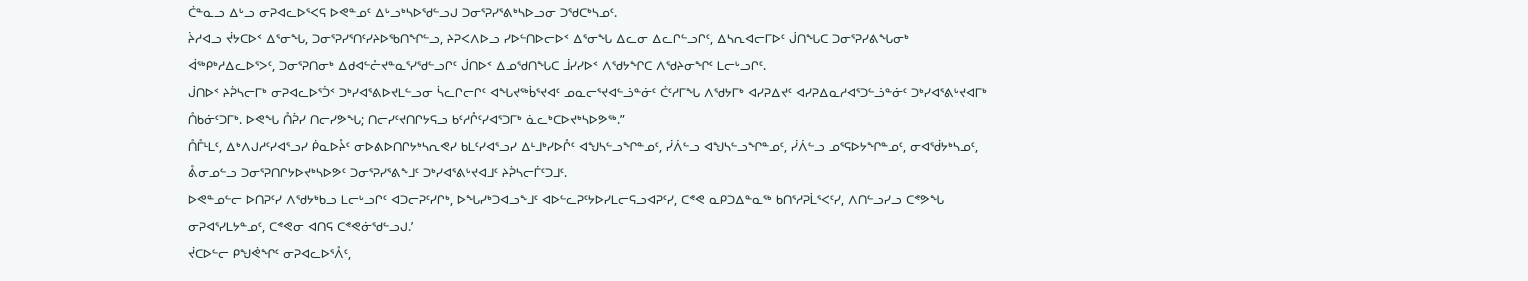ᑖᓐᓇᓗ ᐃᒡᓗ ᓂᕈᐊᓚᐅᕐᐸᕋ ᐅᕙᓐᓄᑦ ᐃᒡᓗᒃᓴᐅᖁᓪᓗᒍ ᑐᓂᕐᕈᓯᕐᕕᒃᓴᐅᓗᓂ ᑐᖁᑕᒃᓴᓄᑦ.
ᔩᓱᐊᓗ ᔫᔭᑕᐅᑉ ᐃᕐᓂᖓ, ᑐᓂᕐᕈᓯᕐᑎᑦᓯᔨᐅᖃᑎᖏᓪᓗ, ᔨᕈᐸᐱᐅᓗ ᓯᐅᓪᑎᐅᓕᐅᑉ ᐃᕐᓂᖓ ᐃᓚᓂ ᐃᓚᒋᓪᓗᒋᑦ, ᐃᓴᕆᐊᓕᒥᐅᑦ ᒎᑎᖓᑕ ᑐᓂᕐᕈᓯᕕᖓᓂᒃ ᐋᖅᑭᒃᓱᐃᓚᐅᕐᐳᑦ, ᑐᓂᕐᕈᑎᓂᒃ ᐃᑯᐊᓪᓔᔪᓐᓇᕐᓯᖁᓪᓗᒋᑦ ᒎᑎᐅᑉ ᐃᓄᖁᑎᖓᑕ ᒨᓯᓯᐅᑉ ᐱᖁᔭᖏᑕ ᐱᖁᔨᓂᖏᑦ ᒪᓕᒡᓗᒋᑦ.
ᒎᑎᐅᑉ ᔨᕉᓴᓕᒥᒃ ᓂᕈᐊᓚᐅᕐᑑᑉ ᑐᒃᓯᐊᕐᕕᐅᔪᒪᓪᓗᓂ ᓵᓚᒋᓕᒋᑦ ᐊᖓᔪᖅᑳᕐᔪᐊᑦ ᓄᓇᓕᕐᔪᐊᓪᓘᓐᓃᑦ ᑖᑦᓱᒥᖓ ᐱᖁᔭᒥᒃ ᐊᓯᕈᐃᔪᑦ ᐊᓯᕈᐃᓇᓱᐊᕐᑐᓪᓘᓐᓃᑦ ᑐᒃᓯᐊᕐᕕᒡᔪᐊᒥᒃ ᑍᑲᓃᑦᑐᒥᒃ. ᐅᕙᖓ ᑍᕉᓯ ᑎᓕᓯᕗᖓ; ᑎᓕᓯᑦᔪᑎᒋᔭᕋᓗ ᑲᑦᓱᒊᑦᓯᐊᕐᑐᒥᒃ ᓈᓚᒃᑕᐅᔪᒃᓴᐅᕗᖅ.”
ᑍᒤᒻᒪᑦ, ᐃᒃᐱᒍᓱᑦᓯᐊᕐᓗᓯ ᑮᓇᐅᔧᑦ ᓂᐅᕕᐅᑎᒋᔭᒃᓴᕆᕙᓯ ᑲᒪᑦᓯᐊᕐᓗᓯ ᐃᒻᒧᒃᓯᐅᒊᑦ ᐊᖑᓴᓪᓗᖏᓐᓄᑦ, ᓰᐲᓪᓗ ᐊᖑᓴᓪᓗᖏᓐᓄᑦ, ᓰᐲᓪᓗ ᓄᕐᕋᐅᔭᖏᓐᓄᑦ, ᓂᐊᖂᔭᒃᓴᓄᑦ, ᕔᓂᓄᓪᓗ ᑐᓂᕐᕈᑎᒋᔭᐅᔪᒃᓴᐅᕗᑦ ᑐᓂᕐᕈᓯᕐᕕᖕᒧᑦ ᑐᒃᓯᐊᕐᕕᒡᔪᐊᒧᑦ ᔨᕉᓴᓕᒦᑦᑐᒧᑦ.
ᐅᕙᓐᓄᓪᓕ ᐅᑎᕈᑦᓯ ᐱᖁᔭᒃᑲᓗ ᒪᓕᒡᓗᒋᑦ ᐊᑐᓕᕈᑦᓯᒋᒃ, ᐅᖓᓯᒃᑐᐊᓗᖕᒧᑦ ᐊᐅᓪᓚᕈᑦᔭᐅᓯᒪᓕᕋᓗᐊᕈᑦᓯ, ᑕᕝᕙ ᓇᑭᑐᐃᓐᓇᖅ ᑲᑎᕐᓱᕈᒫᕐᐸᑦᓯ, ᐱᑎᓪᓗᓯᓗ ᑕᕝᕗᖓ ᓂᕈᐊᕐᓯᒪᔭᓐᓄᑦ, ᑕᕝᕙᓂ ᐊᑎᕋ ᑕᕝᕙᓃᖁᓪᓗᒍ.’
ᔫᑕᐅᓪᓕ ᑭᖑᕚᖏᑦ ᓂᕈᐊᓚᐅᕐᐰᑦ,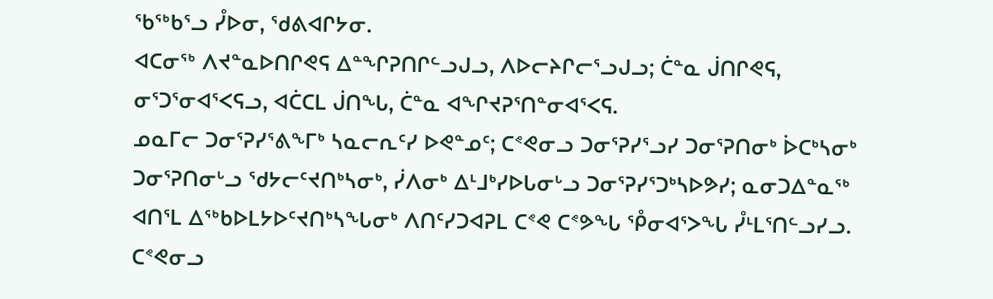ᖃᖅᑲᕐᓗ ᓮᐅᓂ, ᖁᕕᐊᒋᔭᓂ.
ᐊᑕᓂᖅ ᐱᔪᓐᓇᐅᑎᒋᕙᕋ ᐃᓐᖏᕈᑎᒋᓪᓗᒍᓗ, ᐱᐅᓕᔨᒋᓕᕐᓗᒍᓗ; ᑖᓐᓇ ᒎᑎᒋᕙᕋ, ᓂᕐᑐᕐᓂᐊᕐᐸᕋᓗ, ᐊᑖᑕᒪ ᒎᑎᖓ, ᑖᓐᓇ ᐊᖏᔪᕈᕐᑎᓐᓂᐊᕐᐸᕋ.
ᓄᓇᒥᓕ ᑐᓂᕐᕈᓯᕐᕕᖕᒥᒃ ᓴᓇᓕᕆᑦᓯ ᐅᕙᓐᓄᑦ; ᑕᕝᕙᓂᓗ ᑐᓂᕐᕈᓯᕐᓗᓯ ᑐᓂᕐᕈᑎᓂᒃ ᐆᑕᒃᓴᓂᒃ ᑐᓂᕐᕈᑎᓂᒡᓗ ᖁᔭᓕᑦᔪᑎᒃᓴᓂᒃ, ᓰᐱᓂᒃ ᐃᒻᒧᒃᓯᐅᒐᓂᒡᓗ ᑐᓂᕐᕈᓯᕐᑐᒃᓴᐅᕗᓯ; ᓇᓂᑐᐃᓐᓇᖅ ᐊᑎᕐᒪ ᐃᖅᑲᐅᒪᔭᐅᑦᔪᑎᒃᓴᖓᓂᒃ ᐱᑎᑦᓯᑐᐊᕈᒪ ᑕᕝᕙ ᑕᕝᕗᖓ ᕾᓂᐊᕐᐳᖓ ᓮᒻᒪᕐᑎᓪᓗᓯᓗ.
ᑕᕝᕙᓂᓗ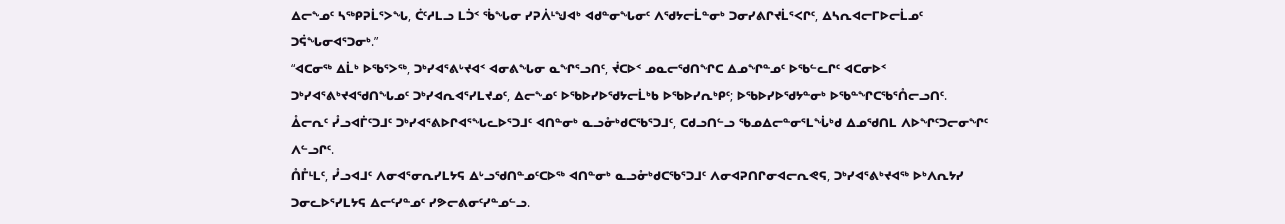ᐃᓕᖕᓄᑦ ᓴᖅᑭᕈᒫᕐᐳᖓ, ᑖᑦᓱᒪᓗ ᒪᑑᑉ ᖄᖓᓂ ᓯᕈᐲᒻᖑᐊᒃ ᐊᑯᓐᓂᖓᓂᑦ ᐱᖁᔭᓕᒫᓐᓂᒃ ᑐᓂᓯᕕᒋᔪᒫᕐᐸᒋᑦ, ᐃᓴᕆᐊᓕᒥᐅᓕᒫᓄᑦ ᑐᕌᖓᓂᐊᕐᑐᓂᒃ.”
“ᐊᑕᓂᖅ ᐃᒫᒃ ᐅᖃᕐᐳᖅ, ᑐᒃᓯᐊᕐᕕᒡᔪᐊᑉ ᐊᓂᕕᖓᓂ ᓇᖏᕐᓗᑎᑦ, ᔫᑕᐅᑉ ᓄᓇᓕᖁᑎᖏᑕ ᐃᓄᖏᓐᓄᑦ ᐅᖃᓪᓚᒋᑦ ᐊᑕᓂᐅᑉ ᑐᒃᓯᐊᕐᕕᒃᔪᐊᖁᑎᖓᓄᑦ ᑐᒃᓯᐊᕆᐊᕐᓯᒪᔪᓄᑦ, ᐃᓕᖕᓄᑦ ᐅᖃᐅᓯᐅᖁᔭᓕᒫᒃᑲ ᐅᖃᐅᓯᕆᒃᑭᑦ; ᐅᖃᐅᓯᐅᖁᔭᓐᓂᒃ ᐅᖃᓐᖏᑕᖃᕐᑍᓕᓗᑎᑦ.
ᐂᓕᕆᑦ ᓮᓗᐊᒦᑦᑐᒧᑦ ᑐᒃᓯᐊᕐᕕᐅᒋᐊᕐᖓᓚᐅᕐᑐᒧᑦ ᐊᑎᓐᓂᒃ ᓇᓗᓁᒃᑯᑕᖃᕐᑐᒧᑦ, ᑕᑯᓗᑎᓪᓗ ᖃᓄᐃᓕᓐᓂᕐᒪᖔᒃᑯ ᐃᓄᖁᑎᒪ ᐱᐅᖏᑦᑐᓕᓂᖏᑦ ᐱᓪᓗᒋᑦ.
ᑍᒤᒻᒪᑦ, ᓮᓗᐊᒧᑦ ᐱᓂᐊᕐᓂᕆᓯᒪᔭᕋ ᐃᒡᓗᖁᑎᓐᓄᑦᑕᐅᖅ ᐊᑎᓐᓂᒃ ᓇᓗᓁᒃᑯᑕᖃᕐᑐᒧᑦ ᐱᓂᐊᕈᑎᒋᓂᐊᓕᕆᕙᕋ, ᑐᒃᓯᐊᕐᕕᒃᔪᐊᖅ ᐅᒃᐱᕆᔭᓯ ᑐᓂᓚᐅᕐᓯᒪᔭᕋ ᐃᓕᑦᓯᓐᓄᑦ ᓯᕗᓕᕕᓂᑦᓯᓐᓄᓪᓗ.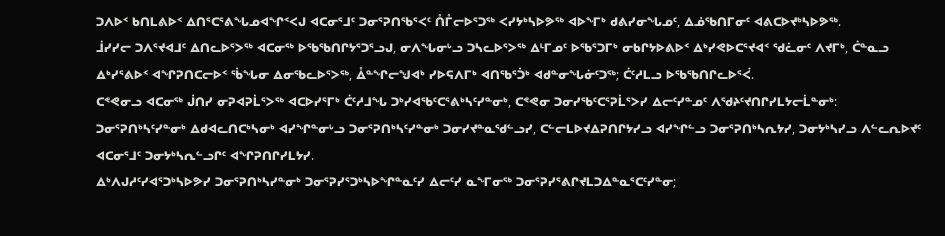ᑐᐱᐅᑉ ᑲᑎᒪᕕᐅᑉ ᐃᑎᕐᑕᕐᕕᖓᓄᐊᖏᑉᐸᒍ ᐊᑕᓂᕐᒧᑦ ᑐᓂᕐᕈᑎᖃᕐᐸᑦ ᑍᒤᓕᐅᕐᑐᖅ ᐸᓯᔭᒃᓴᐅᕗᖅ ᐊᐅᖕᒥᒃ ᑯᕕᓯᓂᖓᓄᑦ, ᐃᓅᖃᑎᒥᓂᑦ ᐊᕕᑕᐅᔪᒃᓴᐅᕗᖅ.
ᒨᓯᓯᓕ ᑐᐱᕐᔪᐊᒧᑦ ᐃᑎᓚᐅᕐᐳᖅ ᐊᑕᓂᖅ ᐅᖃᖃᑎᒋᔭᕐᑐᕐᓗᒍ, ᓂᐱᖓᓂᒡᓗ ᑐᓴᓚᐅᕐᐳᖅ ᐃᒻᒥᓄᑦ ᐅᖃᕐᑐᒥᒃ ᓂᑲᒋᔭᐅᕕᐅᑉ ᐃᒃᓯᕙᐅᑕᕐᔪᐊᑉ ᖁᓛᓂᑦ ᐱᔪᒥᒃ, ᑖᓐᓇᓗ ᐃᒃᓯᕐᕕᐅᑉ ᐊᖏᕈᑎᑕᓕᐅᑉ ᖄᖓᓂ ᐃᓂᖃᓚᐅᕐᐳᖅ, ᐂᓐᖏᓕᖑᐊᒃ ᓯᐅᕋᐱᒥᒃ ᐊᑎᖃᕐᑑᒃ ᐊᑯᓐᓂᖓᓃᑦᑐᖅ; ᑖᑦᓱᒪᓗ ᐅᖃᖃᑎᒋᓚᐅᕐᐹ.
ᑕᕝᕙᓂᓗ ᐊᑕᓂᖅ ᒎᑎᓯ ᓂᕈᐊᕈᒫᕐᐳᖅ ᐊᑕᐅᓯᕐᒥᒃ ᑖᑦᓱᒧᖓ ᑐᒃᓯᐊᖃᑦᑕᕐᕕᒃᓴᑦᓯᓐᓂᒃ, ᑕᕝᕙᓂ ᑐᓂᓯᖃᑦᑕᕐᕈᒫᕐᐳᓯ ᐃᓕᑦᓯᓐᓄᑦ ᐱᖁᔨᑦᔪᑎᒋᓯᒪᔭᓕᒫᓐᓂᒃ: ᑐᓂᕐᕈᑎᒃᓴᑦᓯᓐᓂᒃ ᐃᑯᐊᓚᑎᑕᒃᓴᓂᒃ ᐊᓯᖏᓐᓂᒡᓗ ᑐᓂᕐᕈᑎᒃᓴᑦᓯᓐᓂᒃ ᑐᓂᓯᔪᓐᓇᖁᓪᓗᓯ, ᑕᓪᓕᒪᐅᔪᐃᕈᑎᒋᔭᓯᓗ ᐊᓯᖏᓪᓗ ᑐᓂᕐᕈᑎᒃᓴᕆᔭᓯ, ᑐᓂᔭᒃᓴᓯᓗ ᐱᓪᓚᕆᐅᔪᑦ ᐊᑕᓂᕐᒧᑦ ᑐᓂᔭᒃᓴᕆᓪᓗᒋᑦ ᐊᖏᕈᑎᒋᓯᒪᔭᓯ.
ᐃᒃᐱᒍᓱᑦᓯᐊᕐᑐᒃᓴᐅᕗᓯ ᑐᓂᕐᕈᑎᒃᓴᓯᓐᓂᒃ ᑐᓂᕐᕈᓯᕐᑐᒃᓴᐅᖏᓐᓇᑦᓯ ᐃᓕᑦᓯ ᓇᖕᒥᓂᖅ ᑐᓂᕐᕈᓯᕐᕕᒋᔪᒪᑐᐃᓐᓇᕐᑕᑦᓯᓐᓂ;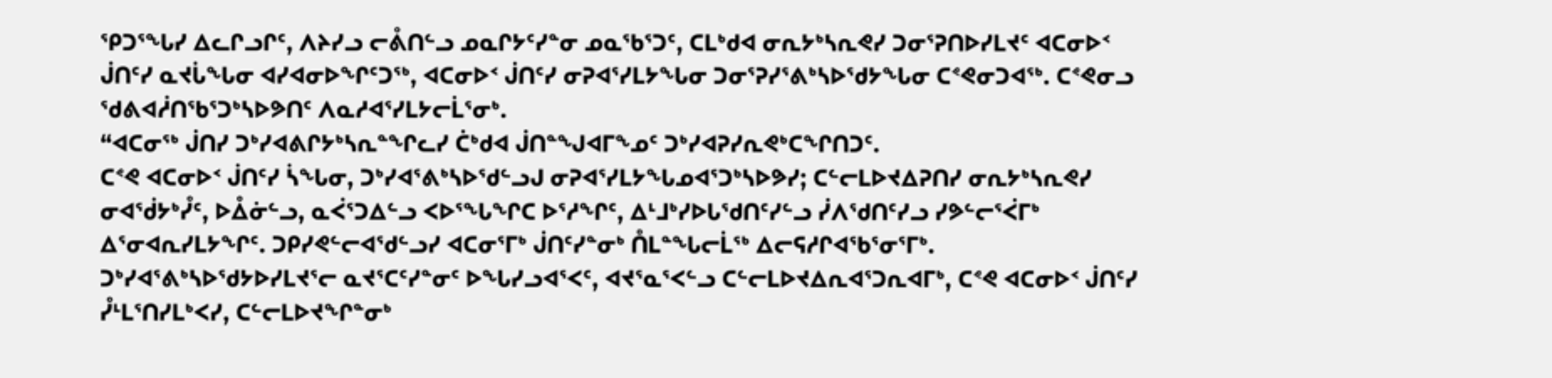ᕿᑐᕐᖓᓯ ᐃᓚᒋᓗᒋᑦ, ᐱᔨᓯᓗ ᓕᕔᑎᓪᓗ ᓄᓇᒋᔭᑦᓯᓐᓂ ᓄᓇᖃᕐᑐᑦ, ᑕᒪᒃᑯᐊ ᓂᕆᔭᒃᓴᕆᕙᓯ ᑐᓂᕐᕈᑎᐅᓯᒪᔪᑦ ᐊᑕᓂᐅᑉ ᒎᑎᑦᓯ ᓇᔪᒑᖓᓂ ᐊᓯᐊᓂᐅᖏᑦᑐᖅ, ᐊᑕᓂᐅᑉ ᒎᑎᑦᓯ ᓂᕈᐊᕐᓯᒪᔭᖓᓂ ᑐᓂᕐᕈᓯᕐᕕᒃᓴᐅᖁᔭᖓᓂ ᑕᕝᕙᓂᑐᐊᖅ. ᑕᕝᕙᓂᓗ ᖁᕕᐊᓲᑎᖃᕐᑐᒃᓴᐅᕗᑎᑦ ᐱᓇᓱᐊᕐᓯᒪᔭᓕᒫᕐᓂᒃ.
“ᐊᑕᓂᖅ ᒎᑎᓯ ᑐᒃᓯᐊᕕᒋᔭᒃᓴᕆᓐᖏᓚᓯ ᑖᒃᑯᐊ ᒎᑎᓐᖑᐊᒥᖕᓄᑦ ᑐᒃᓯᐊᕈᓯᕆᕙᒃᑕᖏᑎᑐᑦ.
ᑕᕝᕙ ᐊᑕᓂᐅᑉ ᒎᑎᑦᓯ ᓵᖓᓂ, ᑐᒃᓯᐊᕐᕕᒃᓴᐅᖁᓪᓗᒍ ᓂᕈᐊᕐᓯᒪᔭᖓᓄᐊᕐᑐᒃᓴᐅᕗᓯ; ᑕᓪᓕᒪᐅᔪᐃᕈᑎᓯ ᓂᕆᔭᒃᓴᕆᕙᓯ ᓂᐊᖂᔭᒃᓮᑦ, ᐅᐂᓃᓪᓗ, ᓇᐹᕐᑐᐃᓪᓗ ᐸᐅᕐᖓᖏᑕ ᐅᕐᓱᖏᑦ, ᐃᒻᒧᒃᓯᐅᒐᖁᑎᑦᓯᓪᓗ ᓰᐱᖁᑎᑦᓯᓗ ᓯᕗᓪᓕᕐᐹᒥᒃ ᐃᕐᓂᐊᕆᓯᒪᔭᖏᑦ. ᑐᑭᓯᕙᓪᓕᐊᖁᓪᓗᓯ ᐊᑕᓂᕐᒥᒃ ᒎᑎᑦᓯᓐᓂᒃ ᑍᒪᓐᖓᓕᒫᖅ ᐃᓕᕋᓱᒋᐊᖃᕐᓂᕐᒥᒃ.
ᑐᒃᓯᐊᕐᕕᒃᓴᐅᖁᔭᐅᓯᒪᔪᕐᓕ ᓇᔪᕐᑕᑦᓯᓐᓂᑦ ᐅᖓᓯᓗᐊᕐᐸᑦ, ᐊᔪᕐᓇᕐᐸᓪᓗ ᑕᓪᓕᒪᐅᔪᐃᕆᐊᕐᑐᕆᐊᒥᒃ, ᑕᕝᕙ ᐊᑕᓂᐅᑉ ᒎᑎᑦᓯ ᓮᒻᒪᕐᑎᓯᒪᒃᐸᓯ, ᑕᓪᓕᒪᐅᔪᖏᓐᓂᒃ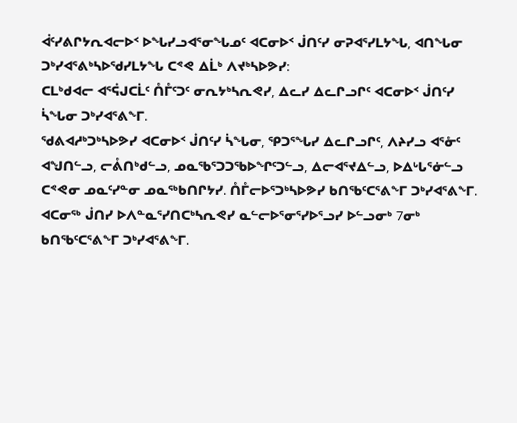ᐋᑦᓯᕕᒋᔭᕆᐊᓕᐅᑉ ᐅᖓᓯᓗᐊᕐᓂᖓᓄᑦ ᐊᑕᓂᐅᑉ ᒎᑎᑦᓯ ᓂᕈᐊᕐᓯᒪᔭᖓ, ᐊᑎᖓᓂ ᑐᒃᓯᐊᕐᕕᒃᓴᐅᖁᓯᒪᔭᖓ ᑕᕝᕙ ᐃᒫᒃ ᐱᔪᒃᓴᐅᕗᓯ:
ᑕᒪᒃᑯᐊᓕ ᐊᕐᕌᒍᑕᒫᑦ ᑍᒤᑦᑐᑦ ᓂᕆᔭᒃᓴᕆᕙᓯ, ᐃᓚᓯ ᐃᓚᒋᓗᒋᑦ ᐊᑕᓂᐅᑉ ᒎᑎᑦᓯ ᓵᖓᓂ ᑐᒃᓯᐊᕐᕕᖕᒥ.
ᖁᕕᐊᓱᒃᑐᒃᓴᐅᕗᓯ ᐊᑕᓂᐅᑉ ᒎᑎᑦᓯ ᓵᖓᓂ, ᕿᑐᕐᖓᓯ ᐃᓚᒋᓗᒋᑦ, ᐱᔨᓯᓗ ᐊᕐᓁᑦ ᐊᖑᑎᓪᓗ, ᓕᕔᑎᒃᑯᓪᓗ, ᓄᓇᖃᕐᑐᑐᖃᐅᖏᑦᑐᓪᓗ, ᐃᓕᐊᕐᔪᐃᓪᓗ, ᐅᐃᒡᒐᕐᓃᓪᓗ ᑕᕝᕙᓂ ᓄᓇᑦᓯᓐᓂ ᓄᓇᖅᑲᑎᒋᔭᓯ. ᑍᒤᓕᐅᕐᑐᒃᓴᐅᕗᓯ ᑲᑎᖃᑦᑕᕐᕕᖕᒥ ᑐᒃᓯᐊᕐᕕᖕᒥ.
ᐊᑕᓂᖅ ᒎᑎᓯ ᐅᐱᓐᓇᕐᓯᑎᑕᒃᓴᕆᕙᓯ ᓇᓪᓕᐅᕐᓂᕐᓯᐅᕐᓗᓯ ᐅᓪᓗᓂᒃ 7ᓂᒃ ᑲᑎᖃᑦᑕᕐᕕᖕᒥ ᑐᒃᓯᐊᕐᕕᖕᒥ.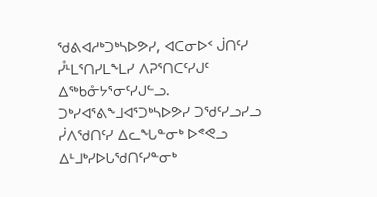ᖁᕕᐊᓱᒃᑐᒃᓴᐅᕗᓯ, ᐊᑕᓂᐅᑉ ᒎᑎᑦᓯ ᓮᒻᒪᕐᑎᓯᒪᖕᒪᓯ ᐱᕈᕐᑎᑕᑦᓯᒍᑦ ᐃᖅᑲᓁᔭᕐᓂᑦᓯᒍᓪᓗ.
ᑐᒃᓯᐊᕐᕕᖕᒧᐊᕐᑐᒃᓴᐅᕗᓯ ᑐᖁᑦᓯᓗᓯᓗ ᓰᐱᖁᑎᑦᓯ ᐃᓚᖓᓐᓂᒃ ᐅᕝᕙᓗ ᐃᒻᒧᒃᓯᐅᒐᖁᑎᑦᓯᓐᓂᒃ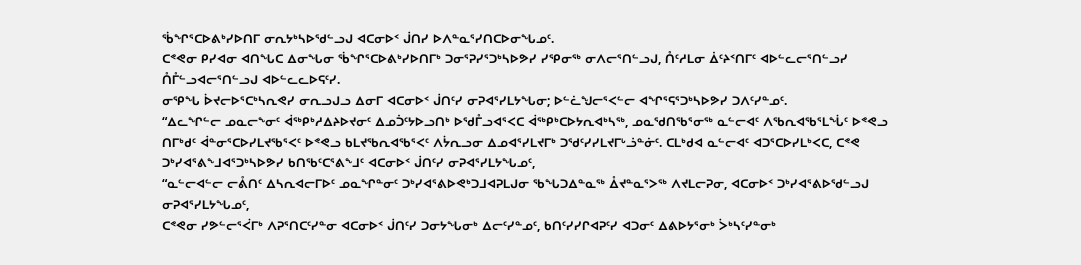ᖄᖏᕐᑕᐅᕕᒃᓯᐅᑎᒥ ᓂᕆᔭᒃᓴᐅᖁᓪᓗᒍ ᐊᑕᓂᐅᑉ ᒎᑎᓯ ᐅᐱᓐᓇᕐᓯᑎᑕᐅᓂᖓᓄᑦ.
ᑕᕝᕙᓂ ᑭᓯᐊᓂ ᐊᑎᖓᑕ ᐃᓂᖓᓂ ᖄᖏᕐᑕᐅᕕᒃᓯᐅᑎᒥᒃ ᑐᓂᕐᕈᓯᕐᑐᒃᓴᐅᕗᓯ ᓯᕿᓂᖅ ᓂᐱᓕᕐᑎᓪᓗᒍ, ᑍᑦᓱᒪᓂ ᐄᑦᔨᑉᑎᒥᑦ ᐊᐅᓪᓚᓕᕐᑎᓪᓗᓯ ᑍᒤᓪᓗᐊᓕᕐᑎᓪᓗᒍ ᐊᐅᓪᓚᓚᐅᕋᑦᓯ.
ᓂᕿᖓ ᐆᔪᓕᐅᕐᑕᒃᓴᕆᕙᓯ ᓂᕆᓗᒍᓗ ᐃᓂᒥ ᐊᑕᓂᐅᑉ ᒎᑎᑦᓯ ᓂᕈᐊᕐᓯᒪᔭᖓᓂ; ᐅᓪᓛᖑᓕᕐᐸᓪᓕ ᐊᖏᕐᕋᕐᑐᒃᓴᐅᕗᓯ ᑐᐱᑦᓯᓐᓄᑦ.
“ᐃᓚᖏᓪᓕ ᓄᓇᓕᖕᓂᑦ ᐋᖅᑭᒃᓱᐃᔨᐅᔪᓂᑦ ᐃᓄᑑᑦᔭᐅᓗᑎᒃ ᐅᖁᒤᓗᐊᕐᐸᑕ ᐋᖅᑭᒃᑕᐅᔭᕆᐊᒃᓴᖅ, ᓄᓇᖁᑎᖃᕐᓂᖅ ᓇᓪᓕᐊᑦ ᐱᖃᕆᐊᖃᕐᒪᖔᑦ ᐅᕝᕙᓗ ᑎᒥᒃᑯᑦ ᐋᓐᓂᕐᑕᐅᓯᒪᔪᖃᕐᐸᑦ ᐅᕝᕙᓗ ᑲᒪᔪᖃᕆᐊᖃᕐᐸᑦ ᐱᔮᕆᓗᓂ ᐃᓄᐊᕐᓯᒪᔪᒥᒃ ᑐᖁᑦᓯᓯᒪᔪᒥᒡᓘᓐᓃᑦ. ᑕᒪᒃᑯᐊ ᓇᓪᓕᐊᑦ ᐊᑐᕐᑕᐅᓯᒪᒃᐸᑕ, ᑕᕝᕙ ᑐᒃᓯᐊᕐᕕᖕᒧᐊᕐᑐᒃᓴᐅᕗᓯ ᑲᑎᖃᑦᑕᕐᕕᖕᒧᑦ ᐊᑕᓂᐅᑉ ᒎᑎᑦᓯ ᓂᕈᐊᕐᓯᒪᔭᖓᓄᑦ,
“ᓇᓪᓕᐊᓪᓕ ᓕᕔᑎᑦ ᐃᓴᕆᐊᓕᒥᐅᑦ ᓄᓇᖏᓐᓂᑦ ᑐᒃᓯᐊᕐᕕᐅᕙᒃᑐᒧᐊᕈᒪᒍᓂ ᖃᖓᑐᐃᓐᓇᖅ ᐂᔪᓐᓇᕐᐳᖅ ᐱᔪᒪᓕᕈᓂ, ᐊᑕᓂᐅᑉ ᑐᒃᓯᐊᕐᕕᐅᖁᓪᓗᒍ ᓂᕈᐊᕐᓯᒪᔭᖓᓄᑦ,
ᑕᕝᕙᓂ ᓯᕗᓪᓕᕐᐹᒥᒃ ᐱᕈᕐᑎᑕᑦᓯᓐᓂ ᐊᑕᓂᐅᑉ ᒎᑎᑦᓯ ᑐᓂᔭᖓᓂᒃ ᐃᓕᑦᓯᓐᓄᑦ, ᑲᑎᑦᓯᓯᒋᐊᕈᑦᓯ ᐊᑐᓂᑦ ᐃᕕᐅᔭᕐᓂᒃ ᐴᒃᓴᑦᓯᓐᓂᒃ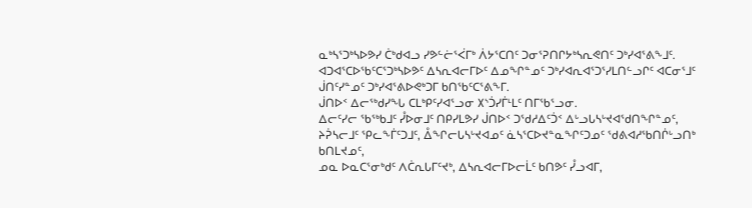ᓇᒃᓴᕐᑐᒃᓴᐅᕗᓯ ᑖᒃᑯᐊᓗ ᓯᕗᓪᓖᕐᐹᒥᒃ ᐲᔭᕐᑕᑎᑦ ᑐᓂᕐᕈᑎᒋᔭᒃᓴᕆᕙᑎᑦ ᑐᒃᓯᐊᕐᕕᖕᒧᑦ.
ᐊᑐᐊᕐᑕᐅᖃᑦᑕᕐᑐᒃᓴᐅᕗᑦ ᐃᓴᕆᐊᓕᒥᐅᑦ ᐃᓄᖏᓐᓄᑦ ᑐᒃᓯᐊᕆᐊᕐᑐᕐᓯᒪᑎᓪᓗᒋᑦ ᐊᑕᓂᕐᒧᑦ ᒎᑎᑦᓯᓐᓄᑦ ᑐᒃᓯᐊᕐᕕᐅᕙᒃᑐᒥ ᑲᑎᖃᑦᑕᕐᕕᖕᒥ.
ᒎᑎᐅᑉ ᐃᓕᖅᑯᓯᖓ ᑕᒪᒃᑭᑦᓯᐊᕐᓗᓂ ᙭ᔅᑑᓯᒦᒻᒪᑦ ᑎᒥᖃᕐᓗᓂ.
ᐃᓕᑦᓯᓕ ᖃᖅᑲᒧᑦ ᓮᐅᓂᒧᑦ ᑎᑭᓯᒪᕗᓯ ᒎᑎᐅᑉ ᑐᖁᓱᐃᑦᑑᑉ ᐃᒡᓗᒐᓴᒡᔪᐊᖁᑎᖏᓐᓄᑦ, ᔨᕉᓴᓕᒧᑦ ᕿᓚᖕᒦᑦᑐᒧᑦ, ᐂᖏᓕᒐᓴᒡᔪᐊᓄᑦ ᓈᓴᕐᑕᐅᔪᓐᓇᖏᑦᑐᓄᑦ ᖁᕕᐊᓱᖃᑎᒌᒡᓗᑎᒃ ᑲᑎᒪᔪᓄᑦ,
ᓄᓇ ᐅᓇᑕᕐᓂᒃᑯᑦ ᐱᑖᕆᒐᒥᑦᔪᒃ, ᐃᓴᕆᐊᓕᒥᐅᓕᒫᑦ ᑲᑎᕗᑦ ᓮᓗᐊᒥ,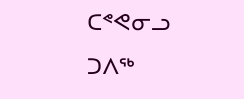ᑕᕝᕙᓂᓗ ᑐᐱᖅ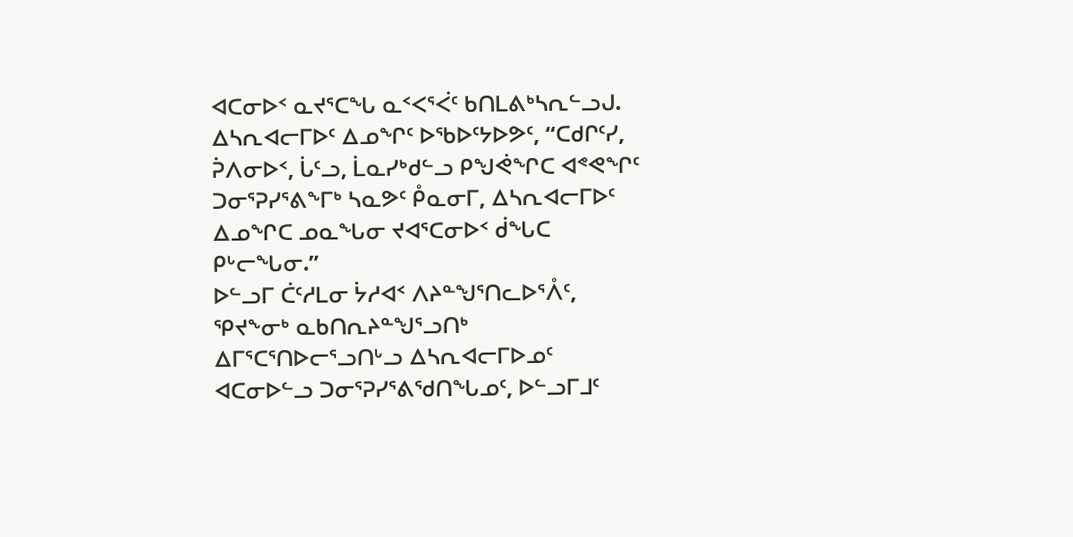ᐊᑕᓂᐅᑉ ᓇᔪᕐᑕᖓ ᓇᑉᐸᕐᐹᑦ ᑲᑎᒪᕕᒃᓴᕆᓪᓗᒍ.
ᐃᓴᕆᐊᓕᒥᐅᑦ ᐃᓄᖏᑦ ᐅᖃᐅᑦᔭᐅᕗᑦ, “ᑕᑯᒋᑦᓯ, ᕉᐱᓂᐅᑉ, ᒑᑦᓗ, ᒫᓇᓯᒃᑯᓪᓗ ᑭᖑᕚᖏᑕ ᐊᕝᕙᖏᑦ ᑐᓂᕐᕈᓯᕐᕕᖕᒥᒃ ᓴᓇᕗᑦ ᑬᓇᓂᒥ, ᐃᓴᕆᐊᓕᒥᐅᑦ ᐃᓄᖏᑕ ᓄᓇᖓᓂ ᔪᐊᕐᑕᓂᐅᑉ ᑰᖓᑕ ᑭᒡᓕᖓᓂ.”
ᐅᓪᓗᒥ ᑖᑦᓱᒪᓂ ᔮᓱᐊᑉ ᐱᔨᓐᖑᕐᑎᓚᐅᕐᐰᑦ, ᕿᔪᖕᓂᒃ ᓇᑲᑎᕆᔨᓐᖑᕐᓗᑎᒃ ᐃᒥᕐᑕᕐᑎᐅᓕᕐᓗᑎᒡᓗ ᐃᓴᕆᐊᓕᒥᐅᓄᑦ ᐊᑕᓂᐅᓪᓗ ᑐᓂᕐᕈᓯᕐᕕᖁᑎᖓᓄᑦ, ᐅᓪᓗᒥᒧᑦ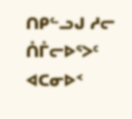ᑎᑭᓪᓗᒍ ᓱᓕ ᑍᒤᓕᐅᕐᐳᑦ ᐊᑕᓂᐅᑉ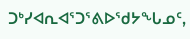ᑐᒃᓯᐊᕆᐊᕐᑐᕐᕕᐅᖁᔭᖓᓄᑦ,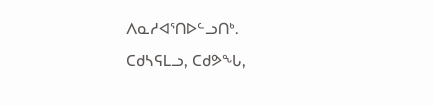ᐱᓇᓱᐊᕐᑎᐅᓪᓗᑎᒃ.
ᑕᑯᓴᕋᒪᓗ, ᑕᑯᕗᖓ,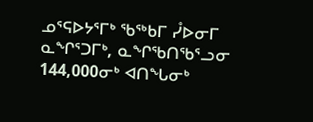ᓄᕐᕋᐅᔭᕐᒥᒃ ᖃᖅᑲᒥ ᓮᐅᓂᒥ ᓇᖏᕐᑐᒥᒃ, ᓇᖏᖃᑎᖃᕐᓗᓂ 144,000ᓂᒃ ᐊᑎᖓᓂᒃ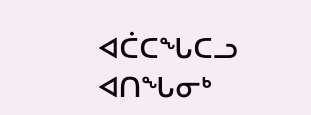ᐊᑖᑕᖓᑕᓗ ᐊᑎᖓᓂᒃ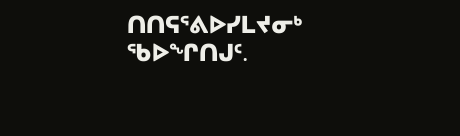ᑎᑎᕋᕐᕕᐅᓯᒪᔪᓂᒃ ᖃᐅᖏᑎᒍᑦ.